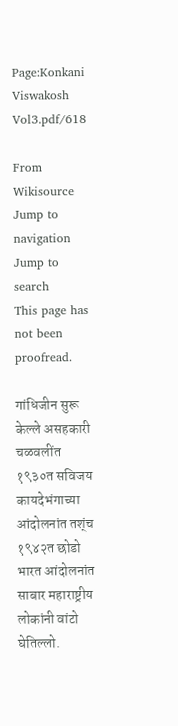Page:Konkani Viswakosh Vol3.pdf/618

From Wikisource
Jump to navigation Jump to search
This page has not been proofread.

गांधिजीन सुरू केल्ले असहकारी चळवलींत १९३०त सविजय कायदेभंगाच्या आंदोलनांत तश्ंच १९४२त छोडो भारत आंदोलनांत साबार महाराष्ट्रीय लोकांनी वांटो घेतिल्लो.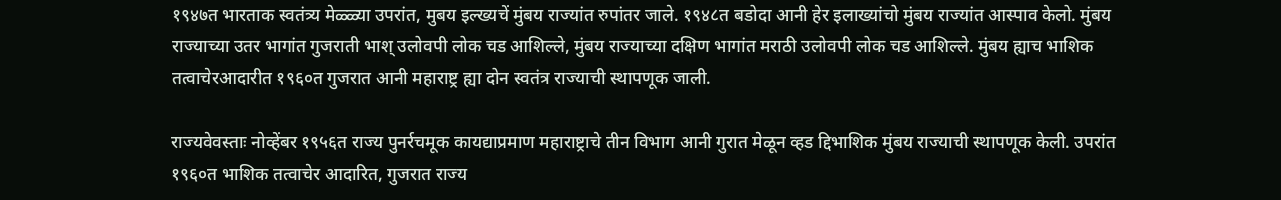१९४७त भारताक स्वतंत्र्य मेळ्ळ्या उपरांत, मुबय इल्ख्यचें मुंबय राज्यांत रुपांतर जाले. १९४८त बडोदा आनी हेर इलाख्यांचो मुंबय राज्यांत आस्पाव केलो. मुंबय राज्याच्या उतर भागांत गुजराती भाश् उलोवपी लोक चड आशिल्ले, मुंबय राज्याच्या दक्षिण भागांत मराठी उलोवपी लोक चड आशिल्ले. मुंबय ह्याच भाशिक तत्वाचेरआदारीत १९६०त गुजरात आनी महाराष्ट्र ह्या दोन स्वतंत्र राज्याची स्थापणूक जाली.

राज्यवेवस्ताः नोव्हेंबर १९५६त राज्य पुनर्रचमूक कायद्याप्रमाण महाराष्ट्राचे तीन विभाग आनी गुरात मेळून व्हड द्दिभाशिक मुंबय राज्याची स्थापणूक केली. उपरांत १९६०त भाशिक तत्वाचेर आदारित, गुजरात राज्य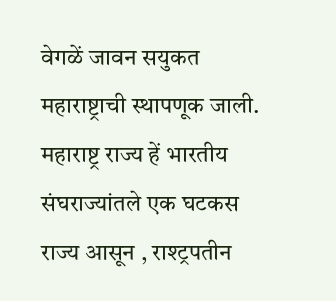वेगळें जावन सयुकत महाराष्ट्राची स्थापणूक जाली. महाराष्ट्र राज्य हें भारतीय संघराज्यांतले एक घटकस राज्य आसून , राश्ट्रपतीन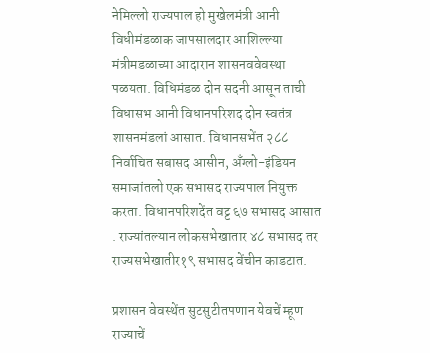नेमिल्लो राज्यपाल हो मुखेलमंत्री आनी विधीमंडळाक जापसालदार आशिल्ल्या मंत्रीमडळाच्या आदारान शासनववेवस्था पळयता. विधिमंडळ दोन सदनी आसून ताची विधासभ आनी विधानपरिशद दोन स्वतंत्र शासनमंडलां आसात. विधानसभेंत २८८ निर्वाचित सबासद आसीन, अँग्लो-इंडियन समाजांतलो एक सभासद राज्यपाल नियुक्त करता. विधानपरिशदेंत वट्ट ६७ सभासद आसात . राज्यांतल्यान लोकसभेखातार ४८ सभासद तर राज्यसभेखातीर१९ सभासद वेंचीन काडटात.

प्रशासन वेवस्थेंत सुटसुटीतपणान येवचें म्हूण राज्याचें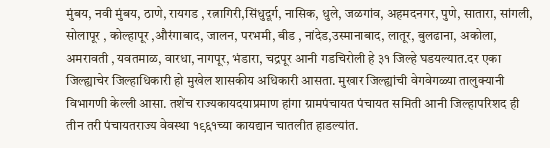मुंबय, नवी मुंबय, ठाणे, रायगड , रत्नागिरी,सिंधुदूर्ग, नासिक, धुले, जळगांव, अहमदनगर, पुणे, सातारा, सांगली, सोलापूर , कोल्हापूर ,औरंगाबाद, जालन, परभमी, बीड , नांदेड,उस्मानाबाद, लातूर, बुलढाना, अकोला, अमरावती , यवतमाळ, वारधा, नागपूर, भंडारा, चद्रपूर आनी गडचिरोली हे ३१ जिल्हे घडयल्यात.दर एका जिल्ह्याचेर जिल्हाधिकारी हो मुखेल शासकीय अधिकारी आसता. मुखार जिल्ह्यांची वेगवेगळ्या तालुक्यानी विभागणी केल्ली आसा. तशेंच राज्यकायदयाप्रमाण हांगा ग्रामपंचायत पंचायत समिती आनी जिल्हापरिशद ही तीन तरी पंचायतराज्य वेवस्था १९६१च्या कायद्यान चातलीत हाडल्यांत.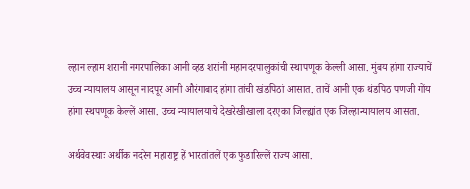ल्हान ल्हाम शरानी नगरपालिका आनी व्हड शरांनी महानदरपालुकांची स्थापणूक केल्ली आसा. मुंबय हांगा राज्याचें उच्च न्यायालय आसून नादपूर आनी औरंगाबाद हांगा तांची खंडपिठां आसात. ताचें आनी एक थंडपिठ पणजी ‍‍गोंय हांगा स्थपणूक केल्लें आसा. उच्च न्यायालयाचे देखरेखीखाला दरएका जिल्ह्यांत एक जिल्हान्यायालय आसता.

अर्थवेवस्थाः अर्थीक नदरेन महाराष्ट्र हें भारतांतलें एक फुडारिल्लें राज्य आसा.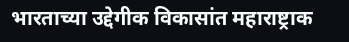भारताच्या उद्देगीक विकासांत महाराष्ट्राक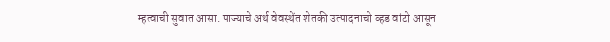म्हत्वाची सुवात आसा. पाज्याचे अर्थ वेवस्थेंत शेतकी उत्पादनाचो व्हड वांटो आसून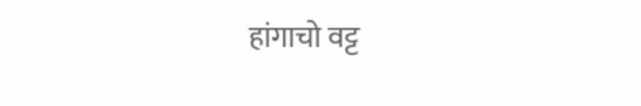हांगाचो वट्ट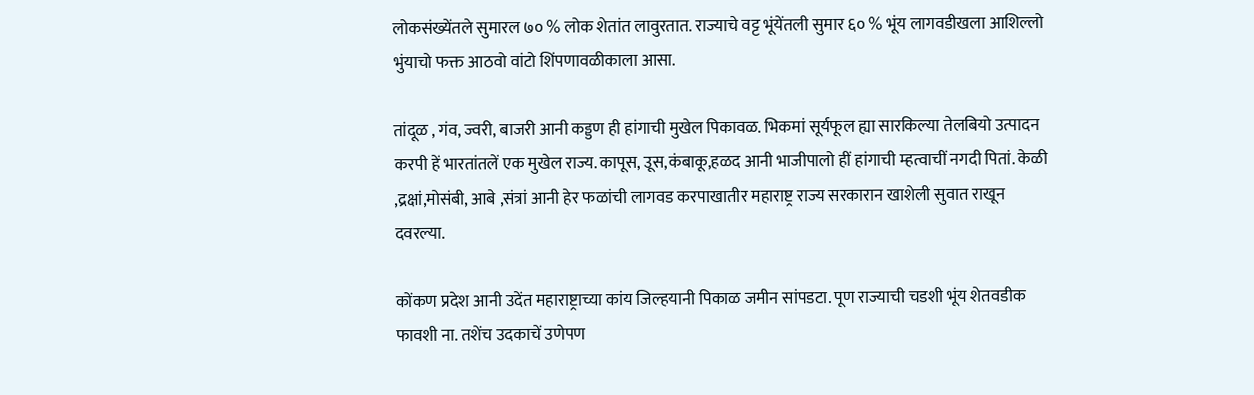लोकसंख्येंतले सुमारल ७० % लोक शेतांत लावुरतात. राज्याचे वट्ट भूंयेंतली सुमार ६० % भूंय लागवडीखला आशिल्लो भुंयाचो फक्त आठवो वांटो शिंपणावळीकाला आसा.

तांदूळ , गंव, ज्वरी, बाजरी आनी कड्डण ही हांगाची मुखेल पिकावळ. भिकमां सूर्यफूल ह्या सारकिल्या तेलबियो उत्पादन करपी हें भारतांतलें एक मुखेल राज्य. कापूस, उूस,कंबाकू,हळद आनी भाजीपालो हीं हांगाची म्हत्वाचीं नगदी पितां. केळी ,द्रक्षां,मोसंबी, आबे ,संत्रां आनी हेर फळांची लागवड करपाखातीर महाराष्ट्र राज्य सरकारान खाशेली सुवात राखून दवरल्या.

कोंकण प्रदेश आनी उदेंत महाराष्ट्राच्या कांय जिल्हयानी पिकाळ जमीन सांपडटा. पूण राज्याची चडशी भूंय शेतवडीक फावशी ना. तशेंच उदकाचें उणेपण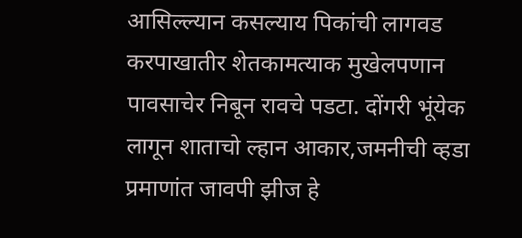आसिल्ल्यान कसल्याय पिकांची लागवड करपाखातीर शेतकामत्याक मुखेलपणान पावसाचेर निबून रावचे पडटा. दोंगरी भूंयेक लागून शाताचो ल्हान आकार,जमनीची व्हडा प्रमाणांत जावपी झीज हे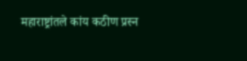महाराष्ट्रांतले कांय कठीण प्रस्न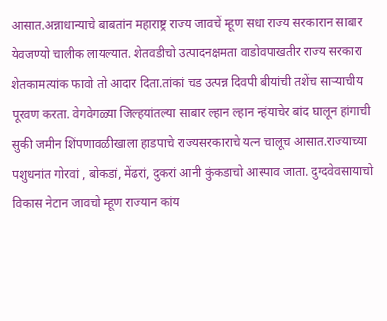आसात.अन्नाधान्याचे बाबतांन महाराष्ट्र राज्य जावचें म्हूण सधा राज्य सरकारान साबार येवजण्यो चालीक लायल्यात. शेतवडीचो उत्पादनक्षमता वाडोवपाखतीर राज्य सरकारा शेतकामत्यांक फावो तो आदार दिता.तांकां चड उत्पन्न दिवपी बीयांची तशेंच साऱ्याचीय पूरवण करता. वेगवेगळ्या जिल्हयांतल्या साबार ल्हान ल्हान न्हंयाचेर बांद घालून हांगाची सुकी जमीन शिंपणावळीखाला हाडपाचे राज्यसरकाराचे यत्न चालूच आसात.राज्याच्या पशुधनांत गोरवां , बोकडां, मेंढरां, दुकरां आनी कुंकडाचो आस्पाव जाता. दुग्दवेवसायाचो विकास नेटान जावचो म्हूण राज्यान कांय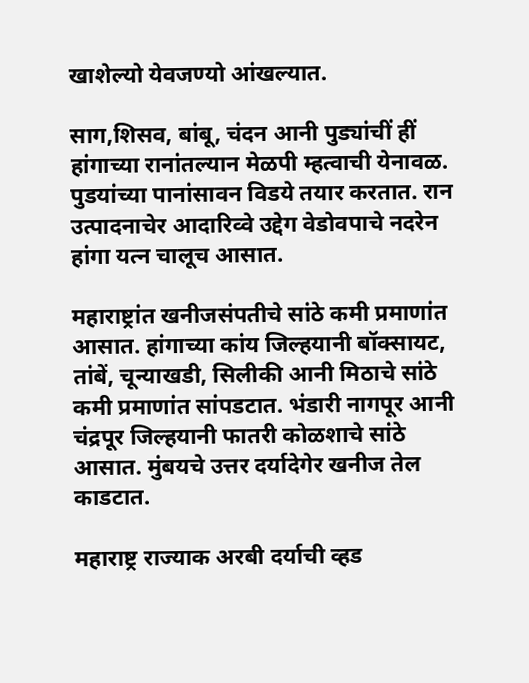खाशेल्यो येवजण्यो आंखल्यात.

साग,शिसव, बांबू, चंदन आनी पुड्यांचीं हीं हांगाच्या रानांतल्यान मेळपी म्हत्वाची येनावळ. पुडयांच्या पानांसावन विडये तयार करतात. रान उत्पादनाचेर आदारिव्वे उद्देग वेडोवपाचे नदरेन हांगा यत्न चालूच आसात.

महाराष्ट्रांत खनीजसंपतीचे सांठे कमी प्रमाणांत आसात. हांगाच्या कांय जिल्हयानी बॉक्सायट, तांबें, चून्याखडी, सिलीकी आनी मिठाचे सांठे कमी प्रमाणांत सांपडटात. भंडारी नागपूर आनी चंद्रपूर जिल्हयानी फातरी कोळशाचे सांठे आसात. मुंबयचे उत्तर दर्यादेगेर खनीज तेल काडटात.

महाराष्ट्र राज्याक अरबी दर्याची व्हड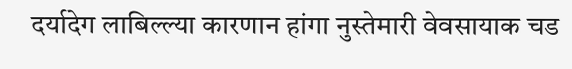दर्यादेग लाबिल्ल्या कारणान हांगा नुस्तेमारी वेवसायाक चड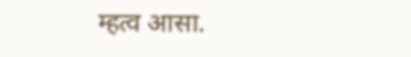म्हत्व आसा.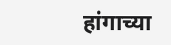हांगाच्या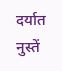दर्यात नुस्तें